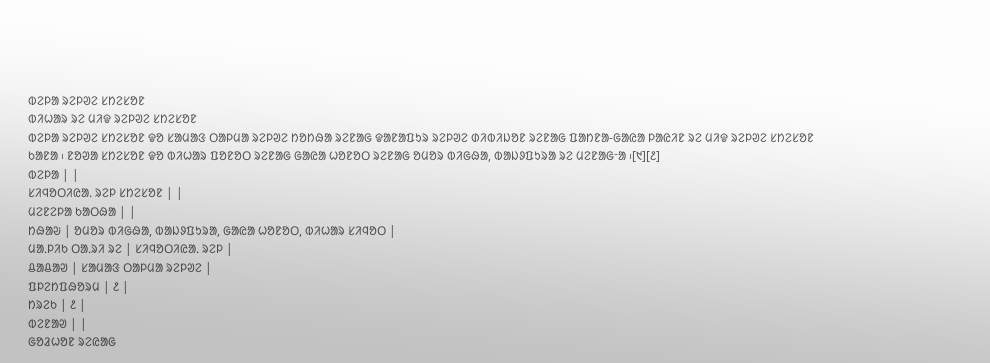ᱵᱮᱞᱟ ᱨᱮᱞᱣᱮ ᱥᱴᱮᱥᱚᱱ
ᱵᱤᱦᱟᱨ ᱨᱮ ᱢᱤᱫ ᱨᱮᱞᱣᱮ ᱥᱴᱮᱥᱚᱱ
ᱵᱮᱞᱟ ᱨᱮᱞᱣᱮ ᱥᱴᱮᱥᱚᱱ ᱫᱚ ᱥᱟᱢᱟᱝ ᱛᱟᱞᱢᱟ ᱨᱮᱞᱣᱮ ᱴᱚᱴᱷᱟ ᱨᱮᱱᱟᱜ ᱫᱟᱱᱟᱯᱩᱨ ᱨᱮᱞᱣᱮ ᱰᱤᱵᱤᱡᱚᱱ ᱨᱮᱱᱟᱜ ᱯᱟᱴᱱᱟ-ᱜᱟᱭᱟ ᱞᱟᱭᱤᱱ ᱨᱮ ᱢᱤᱫ ᱨᱮᱞᱣᱮ ᱥᱴᱮᱥᱚᱱ ᱠᱟᱱᱟ ᱾ ᱱᱚᱣᱟ ᱥᱴᱮᱥᱚᱱ ᱫᱚ ᱵᱤᱦᱟᱨ ᱯᱚᱱᱚᱛ ᱨᱮᱱᱟᱜ ᱜᱟᱭᱟ ᱦᱚᱱᱚᱛ ᱨᱮᱱᱟᱜ ᱚᱢᱚᱨ ᱵᱤᱜᱷᱟ, ᱵᱟᱡᱽᱯᱩᱨᱟ ᱨᱮ ᱢᱮᱱᱟᱜᱼᱟ ᱾[᱑][᱒]
ᱵᱮᱞᱟ | |
ᱥᱤᱧᱚᱛᱤᱭᱟᱹ ᱨᱮᱞ ᱥᱴᱮᱥᱚᱱ | |
ᱢᱮᱱᱮᱞᱟ ᱠᱟᱛᱷᱟ | |
ᱴᱷᱟᱶ | ᱚᱢᱚᱨ ᱵᱤᱜᱷᱟ, ᱵᱟᱡᱽᱯᱩᱨᱟ, ᱜᱟᱭᱟ ᱦᱚᱱᱚᱛ, ᱵᱤᱦᱟᱨ ᱥᱤᱧᱚᱛ |
ᱢᱟᱹᱞᱤᱠ ᱛᱟᱹᱨᱤ ᱨᱮ | ᱥᱤᱧᱚᱛᱤᱭᱟᱹ ᱨᱮᱞ |
ᱪᱟᱪᱟᱣ | ᱥᱟᱢᱟᱝ ᱛᱟᱞᱢᱟ ᱨᱮᱞᱣᱮ |
ᱯᱞᱮᱴᱯᱷᱚᱨᱢ | ᱒ |
ᱴᱨᱮᱠ | ᱒ |
ᱵᱮᱱᱟᱣ | |
ᱜᱚᱲᱦᱚᱱ ᱨᱮᱭᱟᱜ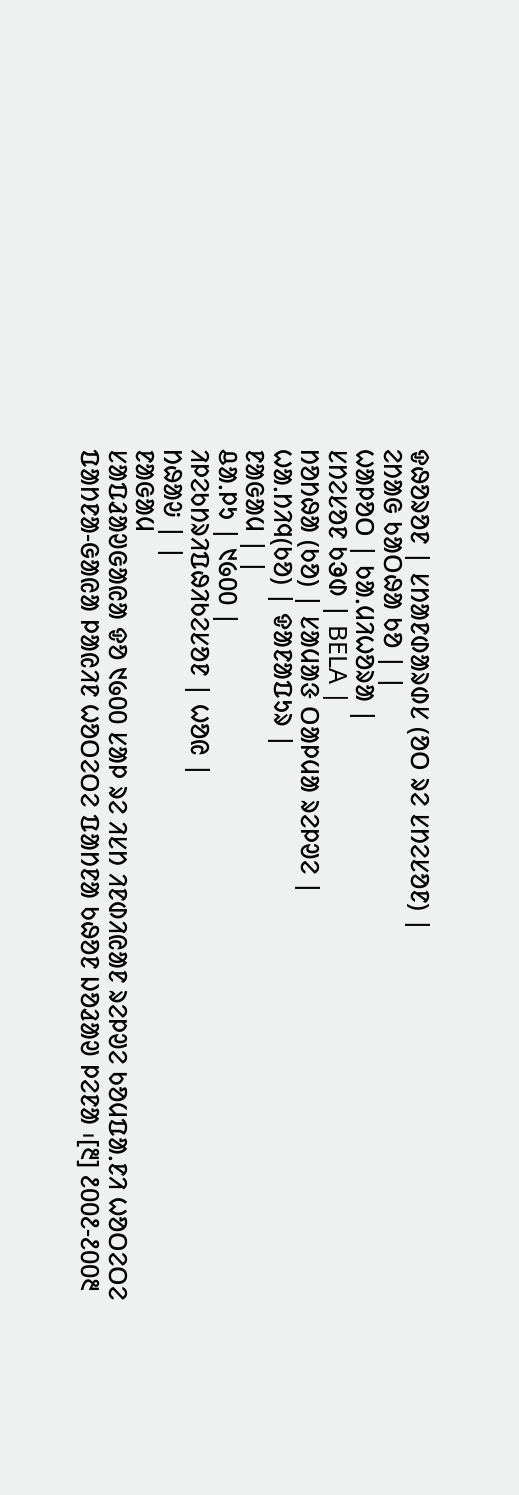ᱫᱷᱚᱨᱚᱱ | ᱥᱴᱟᱱᱰᱟᱨᱰᱥ (ᱚᱛ ᱨᱮ ᱥᱴᱮᱥᱚᱱ) |
ᱮᱴᱟᱜ ᱠᱟᱛᱷᱟ ᱠᱚ | |
ᱦᱟᱞᱚᱛ | ᱠᱟᱹᱢᱤᱦᱚᱨᱟ |
ᱥᱴᱮᱥᱚᱱ ᱠᱳᱰ | BELA |
ᱴᱚᱴᱷᱟ (ᱠᱚ) | ᱥᱟᱢᱟᱝ ᱛᱟᱞᱢᱟ ᱨᱮᱞᱣᱮ |
ᱦᱟᱹᱴᱤᱧ(ᱠᱚ) | ᱫᱟᱱᱟᱯᱩᱨ |
ᱱᱟᱜᱟᱢ | |
ᱪᱟᱹᱞᱩ | ᱑᱙᱐᱐ |
ᱤᱞᱮᱠᱴᱨᱤᱯᱷᱤᱠᱮᱥᱚᱱ | ᱦᱚᱭ |
ᱴᱷᱟᱶ | |
ᱱᱟᱜᱟᱢ
ᱥᱟᱯᱲᱟᱣᱜᱟᱭᱟ ᱫᱚ ᱑᱙᱐᱐ ᱥᱟᱞ ᱨᱮ ᱤᱥᱴ ᱤᱱᱰᱤᱭᱟᱱ ᱨᱮᱞᱣᱮ ᱠᱚᱢᱯᱟᱹᱱᱤ ᱦᱚᱛᱮᱛᱮ ᱯᱟᱴᱱᱟ-ᱜᱟᱭᱟ ᱞᱟᱭᱤᱱ ᱦᱚᱛᱮᱛᱮ ᱯᱟᱴᱱᱟ ᱠᱷᱚᱱ ᱡᱚᱲᱟᱣ ᱞᱮᱱᱟ ᱾[᱓] ᱒᱐᱐᱒-᱒᱐᱐᱓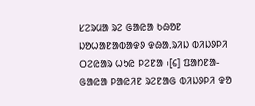ᱥᱮᱨᱢᱟ ᱨᱮ ᱜᱟᱭᱟ ᱠᱷᱚᱱ ᱡᱚᱦᱟᱱᱟᱵᱟᱫᱽ ᱫᱷᱟᱹᱨᱤᱡ ᱵᱤᱡᱽᱞᱤ ᱛᱮᱭᱟᱨ ᱦᱩᱭ ᱞᱮᱱᱟ ᱾[᱔] ᱯᱟᱴᱱᱟ-ᱜᱟᱭᱟ ᱞᱟᱭᱤᱱ ᱨᱮᱱᱟᱜ ᱵᱤᱡᱽᱞᱤ ᱫᱚ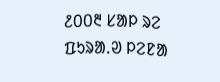᱒᱐᱐᱓ ᱥᱟᱞ ᱨᱮ ᱯᱩᱨᱟᱹᱣ ᱞᱮᱱᱟ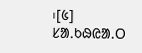᱾[᱕]
ᱥᱟᱹᱠᱷᱭᱟᱹᱛ